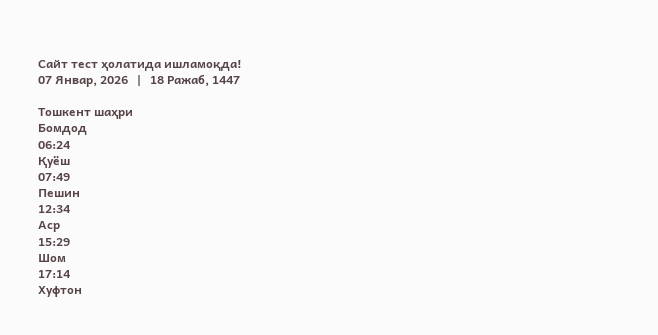Сайт тест ҳолатида ишламоқда!
07 Январ, 2026   |   18 Ражаб, 1447

Тошкент шаҳри
Бомдод
06:24
Қуёш
07:49
Пешин
12:34
Аср
15:29
Шом
17:14
Хуфтон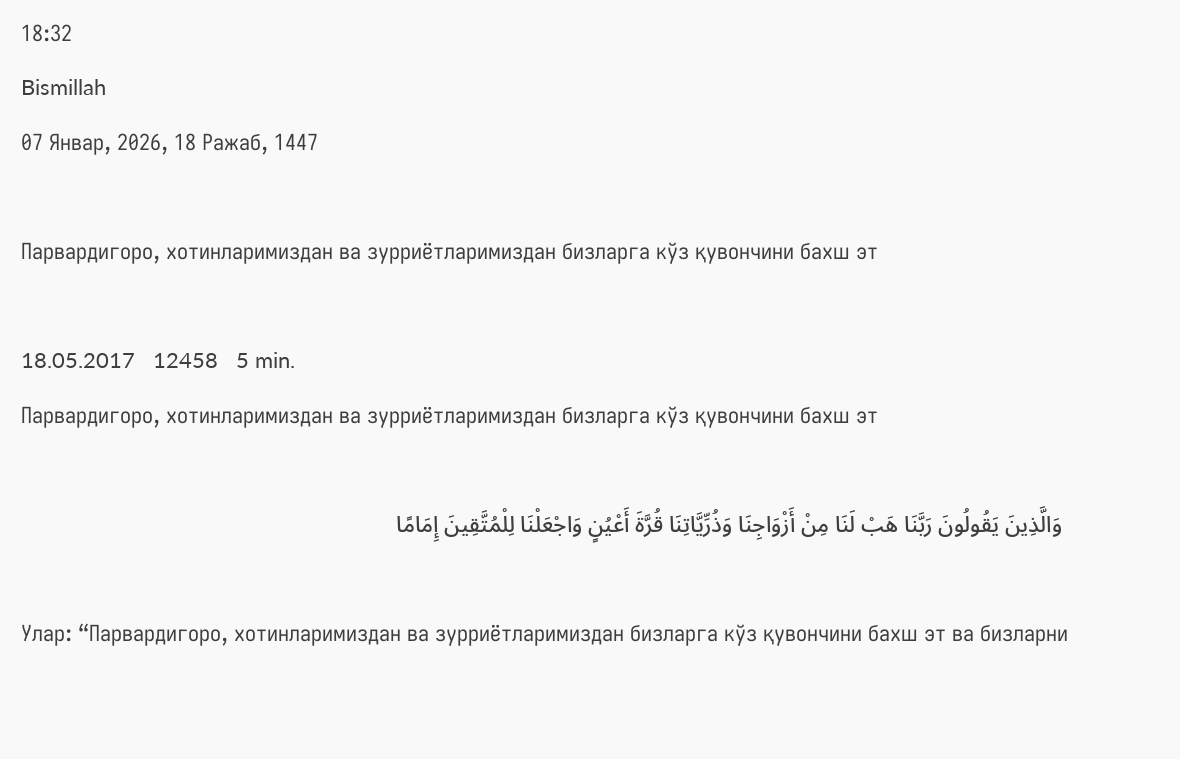18:32
Bismillah
07 Январ, 2026, 18 Ражаб, 1447

Парвардигоро, хотинларимиздан ва зурриётларимиздан бизларга кўз қувончини бахш эт

18.05.2017   12458   5 min.
Парвардигоро, хотинларимиздан ва зурриётларимиздан бизларга кўз қувончини бахш эт

 وَالَّذِينَ يَقُولُونَ رَبَّنَا هَبْ لَنَا مِنْ أَزْوَاجِنَا وَذُرِّيَّاتِنَا قُرَّةَ أَعْيُنٍ وَاجْعَلْنَا لِلْمُتَّقِينَ إِمَامًا

Улар: “Парвардигоро, хотинларимиздан ва зурриётларимиздан бизларга кўз қувончини бахш эт ва бизларни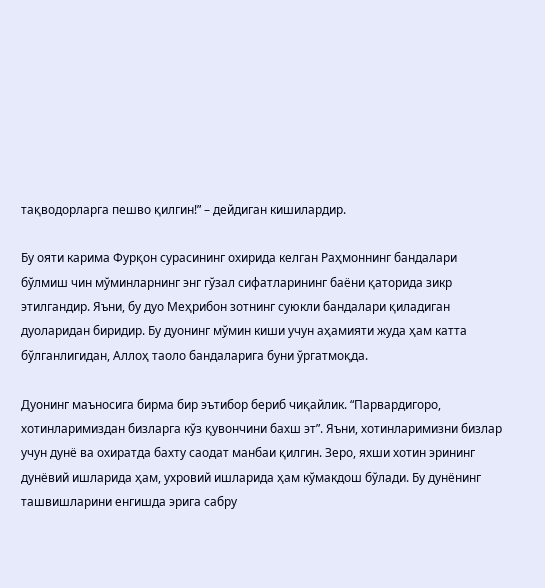тақводорларга пешво қилгин!” – дейдиган кишилардир.

Бу ояти карима Фурқон сурасининг охирида келган Раҳмоннинг бандалари бўлмиш чин мўминларнинг энг гўзал сифатларининг баёни қаторида зикр этилгандир. Яъни, бу дуо Меҳрибон зотнинг суюкли бандалари қиладиган дуоларидан биридир. Бу дуонинг мўмин киши учун аҳамияти жуда ҳам катта бўлганлигидан, Аллоҳ таоло бандаларига буни ўргатмоқда.

Дуонинг маъносига бирма бир эътибор бериб чиқайлик. “Парвардигоро, хотинларимиздан бизларга кўз қувончини бахш эт”. Яъни, хотинларимизни бизлар учун дунё ва охиратда бахту саодат манбаи қилгин. Зеро, яхши хотин эрининг дунёвий ишларида ҳам, ухровий ишларида ҳам кўмакдош бўлади. Бу дунёнинг ташвишларини енгишда эрига сабру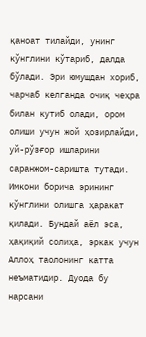қаноат тилайди, унинг кўнглини кўтариб, далда бўлади. Эри юмушдан хориб, чарчаб келганда очиқ чеҳра билан кутиб олади, ором олиши учун жой ҳозирлайди, уй-рўзғор ишларини саранжом-саришта тутади. Имкони борича эрининг кўнглини олишга ҳаракат қилади. Бундай аёл эса, ҳақиқий солиҳа, эркак учун Аллоҳ таолонинг катта неъматидир. Дуода бу нарсани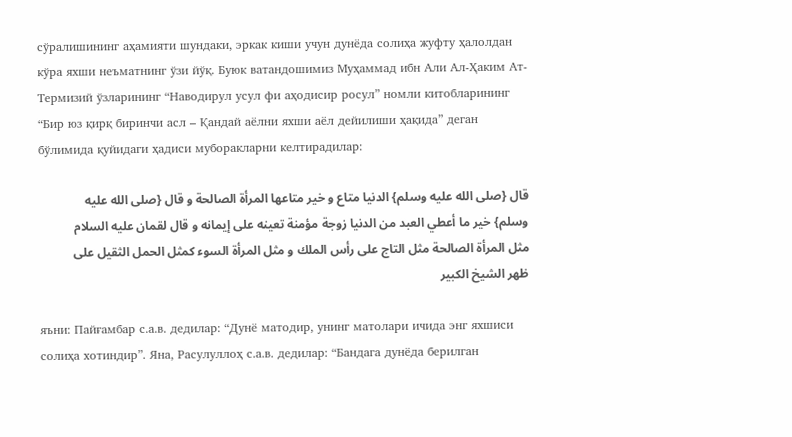сўралишининг аҳамияти шундаки, эркак киши учун дунёда солиҳа жуфту ҳалолдан кўра яхши неъматнинг ўзи йўқ. Буюк ватандошимиз Муҳаммад ибн Али Ал-Ҳаким Ат-Термизий ўзларининг “Наводирул усул фи аҳодисир росул” номли китобларининг “Бир юз қирқ биринчи асл – Қандай аёлни яхши аёл дейилиши ҳақида” деган бўлимида қуйидаги ҳадиси муборакларни келтирадилар:

قال {صلى الله عليه وسلم} الدنيا متاع و خير متاعها المرأة الصالحة و قال {صلى الله عليه وسلم} خير ما أعطي العبد من الدنيا زوجة مؤمنة تعينه على إيمانه و قال لقمان عليه السلام مثل المرأة الصالحة مثل التاج على رأس الملك و مثل المرأة السوء كمثل الحمل الثقيل على ظهر الشيخ الكبير

яъни: Пайғамбар с.а.в. дедилар: “Дунё матодир, унинг матолари ичида энг яхшиси солиҳа хотиндир”. Яна, Расулуллоҳ с.а.в. дедилар: “Бандага дунёда берилган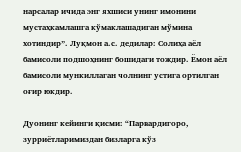нарсалар ичида энг яхшиси унинг имонини мустаҳкамлашга кўмаклашадиган мўмина хотиндир”. Луқмон а.с. дедилар: Солиҳа аёл бамисоли подшоҳнинг бошидаги тождир. Ёмон аёл бамисоли мункиллаган чолнинг устига ортилган оғир юкдир.

Дуонинг кейинги қисми: “Парвардигоро, зурриётларимиздан бизларга кўз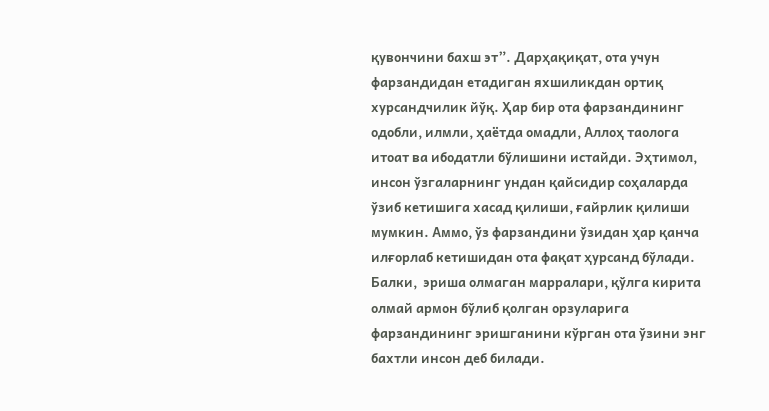қувончини бахш эт”. Дарҳақиқат, ота учун фарзандидан етадиган яхшиликдан ортиқ хурсандчилик йўқ. Ҳар бир ота фарзандининг одобли, илмли, ҳаётда омадли, Аллоҳ таолога итоат ва ибодатли бўлишини истайди. Эҳтимол, инсон ўзгаларнинг ундан қайсидир соҳаларда ўзиб кетишига хасад қилиши, ғайрлик қилиши мумкин. Аммо, ўз фарзандини ўзидан ҳар қанча илғорлаб кетишидан ота фақат ҳурсанд бўлади. Балки,  эриша олмаган марралари, қўлга кирита олмай армон бўлиб қолган орзуларига фарзандининг эришганини кўрган ота ўзини энг бахтли инсон деб билади.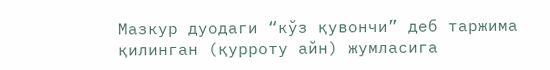Мазкур дуодаги “кўз қувончи” деб таржима қилинган (қурроту айн) жумласига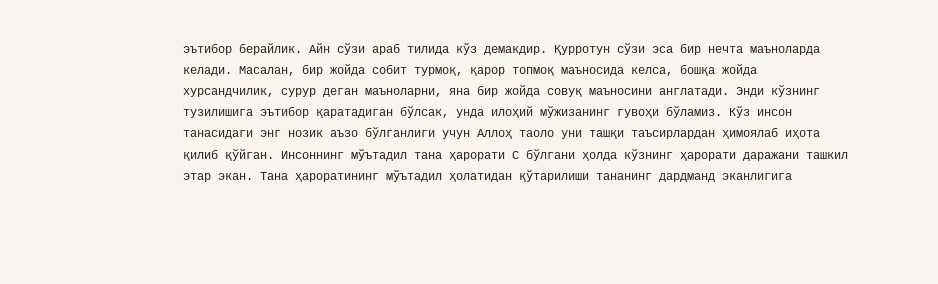эътибор берайлик. Айн сўзи араб тилида кўз демакдир. Қурротун сўзи эса бир нечта маъноларда келади. Масалан, бир жойда собит турмоқ, қарор топмоқ маъносида келса, бошқа жойда хурсандчилик, сурур деган маъноларни, яна бир жойда совуқ маъносини англатади. Энди кўзнинг тузилишига эътибор қаратадиган бўлсак, унда илоҳий мўжизанинг гувоҳи бўламиз. Кўз инсон танасидаги энг нозик аъзо бўлганлиги учун Аллоҳ таоло уни ташқи таъсирлардан ҳимоялаб иҳота қилиб қўйган. Инсоннинг мўътадил тана ҳарорати С бўлгани ҳолда кўзнинг ҳарорати даражани ташкил этар экан. Тана ҳароратининг мўътадил ҳолатидан қўтарилиши тананинг дардманд эканлигига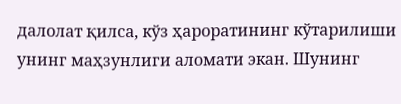далолат қилса, кўз ҳароратининг кўтарилиши унинг маҳзунлиги аломати экан. Шунинг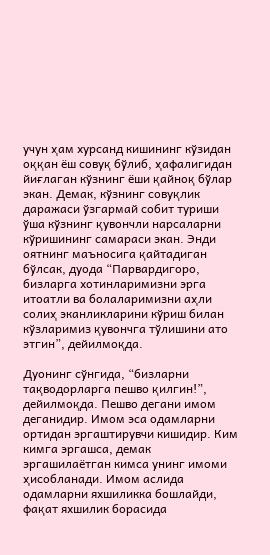учун ҳам хурсанд кишининг кўзидан оққан ёш совуқ бўлиб, ҳафалигидан йиғлаган кўзнинг ёши қайноқ бўлар экан. Демак, кўзнинг совуқлик даражаси ўзгармай собит туриши ўша кўзнинг қувончли нарсаларни кўришининг самараси экан. Энди оятнинг маъносига қайтадиган бўлсак, дуода “Парвардигоро, бизларга хотинларимизни эрга итоатли ва болаларимизни аҳли солиҳ эканликларини кўриш билан кўзларимиз қувончга тўлишини ато этгин”, дейилмоқда.

Дуонинг сўнгида, “бизларни тақводорларга пешво қилгин!”, дейилмоқда. Пешво дегани имом деганидир. Имом эса одамларни ортидан эргаштирувчи кишидир. Ким кимга эргашса, демак эргашилаётган кимса унинг имоми ҳисобланади. Имом аслида одамларни яхшиликка бошлайди, фақат яхшилик борасида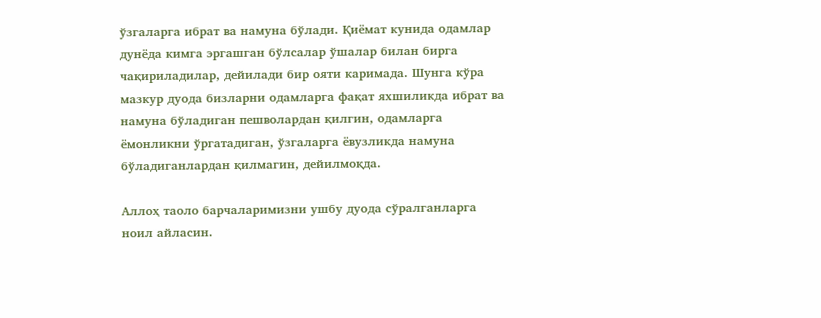ўзгаларга ибрат ва намуна бўлади. Қиёмат кунида одамлар дунёда кимга эргашган бўлсалар ўшалар билан бирга чақириладилар, дейилади бир ояти каримада. Шунга кўра мазкур дуода бизларни одамларга фақат яхшиликда ибрат ва намуна бўладиган пешволардан қилгин, одамларга ёмонликни ўргатадиган, ўзгаларга ёвузликда намуна бўладиганлардан қилмагин, дейилмоқда.

Аллоҳ таоло барчаларимизни ушбу дуода сўралганларга ноил айласин.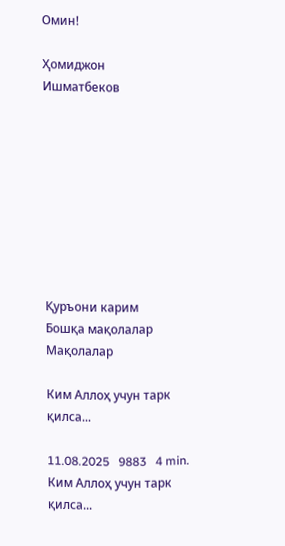Омин!

Ҳомиджон Ишматбеков









Қуръони карим
Бошқа мақолалар
Мақолалар

Ким Аллоҳ учун тарк қилса...

11.08.2025   9883   4 min.
Ким Аллоҳ учун тарк қилса...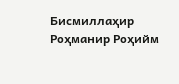Бисмиллаҳир Роҳманир Роҳийм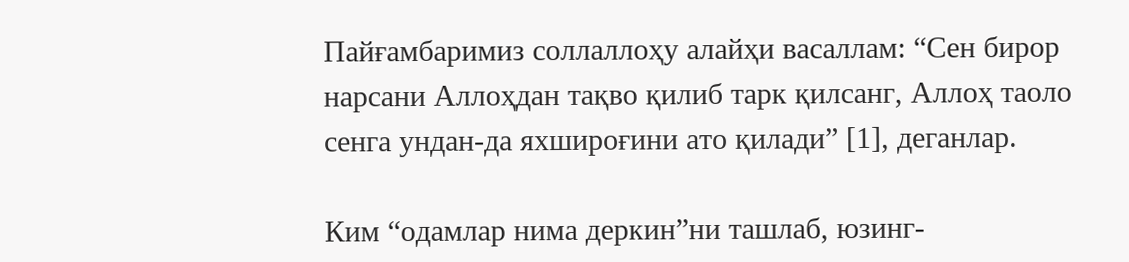Пайғамбаримиз соллаллоҳу алайҳи васаллам: “Сен бирор нарсани Аллоҳдан тақво қилиб тарк қилсанг, Аллоҳ таоло сенга ундан-да яхшироғини ато қилади” [1], деганлар.

Ким “одамлар нима деркин”ни ташлаб, юзинг-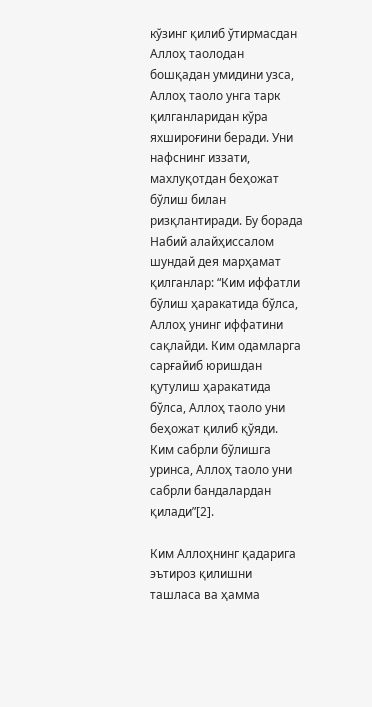кўзинг қилиб ўтирмасдан Аллоҳ таолодан бошқадан умидини узса, Аллоҳ таоло унга тарк қилганларидан кўра яхшироғини беради. Уни нафснинг иззати, махлуқотдан беҳожат бўлиш билан ризқлантиради. Бу борада Набий алайҳиссалом шундай дея марҳамат қилганлар: “Ким иффатли бўлиш ҳаракатида бўлса, Аллоҳ унинг иффатини сақлайди. Ким одамларга сарғайиб юришдан қутулиш ҳаракатида бўлса, Аллоҳ таоло уни беҳожат қилиб қўяди. Ким сабрли бўлишга уринса, Аллоҳ таоло уни сабрли бандалардан қилади”[2].

Ким Аллоҳнинг қадарига эътироз қилишни ташласа ва ҳамма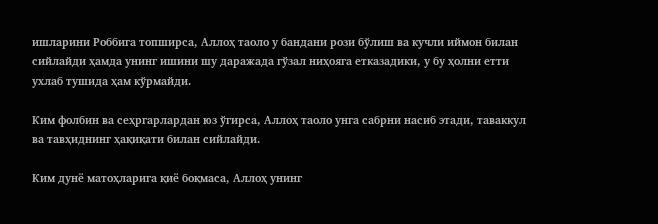ишларини Роббига топширса, Аллоҳ таоло у бандани рози бўлиш ва кучли иймон билан сийлайди ҳамда унинг ишини шу даражада гўзал ниҳояга етказадики, у бу ҳолни етти ухлаб тушида ҳам кўрмайди.

Ким фолбин ва сеҳргарлардан юз ўгирса, Аллоҳ таоло унга сабрни насиб этади, таваккул  ва тавҳиднинг ҳақиқати билан сийлайди.

Ким дунё матоҳларига қиё боқмаса, Аллоҳ унинг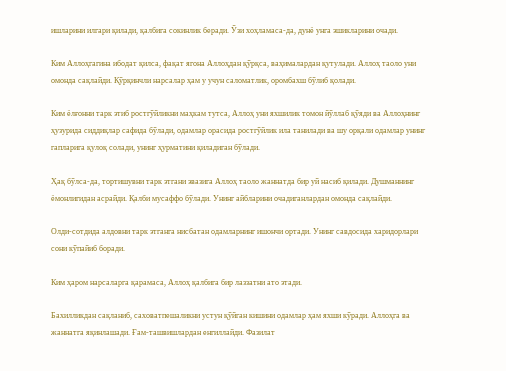ишларини илгари қилади, қалбига сокинлик беради. Ўзи хоҳламаса-да, дунё унга эшикларини очади.

Ким Аллоҳгагина ибодат қилса, фақат ягона Аллоҳдан қўрқса, ваҳималардан қутулади. Аллоҳ таоло уни омонда сақлайди. Қўрқинчли нарсалар ҳам у учун саломатлик, оромбахш бўлиб қолади.

Ким ёлғонни тарк этиб ростгўйликни маҳкам тутса, Аллоҳ уни яхшилик томон йўллаб қўяди ва Аллоҳнинг ҳузурида сиддиқлар сафида бўлади, одамлар орасида ростгўйлик ила танилади ва шу орқали одамлар унинг гапларига қулоқ солади, унинг ҳурматини қиладиган бўлади.

Ҳақ бўлса-да, тортишувни тарк этгани эвазига Аллоҳ таоло жаннатда бир уй насиб қилади. Душманнинг ёмонлигидан асрайди. Қалби мусаффо бўлади. Унинг айбларини очадиганлардан омонда сақлайди.

Олди-сотдида алдовни тарк этганга нисбатан одамларнинг ишончи ортади. Унинг савдосида харидорлари сони кўпайиб боради.

Ким ҳаром нарсаларга қарамаса, Аллоҳ қалбига бир лаззатни ато этади.

Бахилликдан сақланиб, саховатпешаликни устун қўйган кишини одамлар ҳам яхши кўради. Аллоҳга ва жаннатга яқинлашади. Ғам-ташвишлардан енгиллайди. Фазилат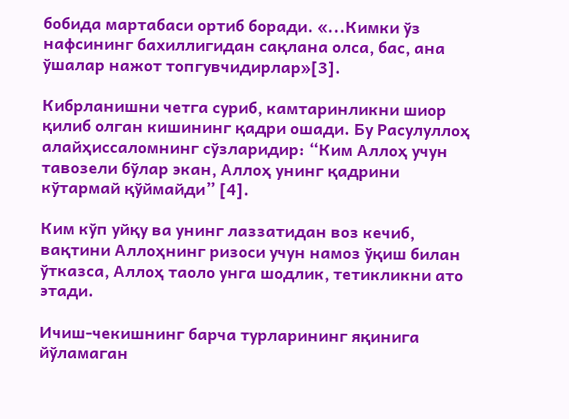бобида мартабаси ортиб боради. «...Кимки ўз нафсининг бахиллигидан сақлана олса, бас, ана ўшалар нажот топгувчидирлар»[3].

Кибрланишни четга суриб, камтаринликни шиор қилиб олган кишининг қадри ошади. Бу Расулуллоҳ алайҳиссаломнинг сўзларидир: “Ким Аллоҳ учун тавозели бўлар экан, Аллоҳ унинг қадрини кўтармай қўймайди” [4].

Ким кўп уйқу ва унинг лаззатидан воз кечиб, вақтини Аллоҳнинг ризоси учун намоз ўқиш билан ўтказса, Аллоҳ таоло унга шодлик, тетикликни ато этади.

Ичиш-чекишнинг барча турларининг яқинига йўламаган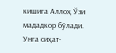кишига Аллоҳ Ўзи мададкор бўлади. Унга сиҳат-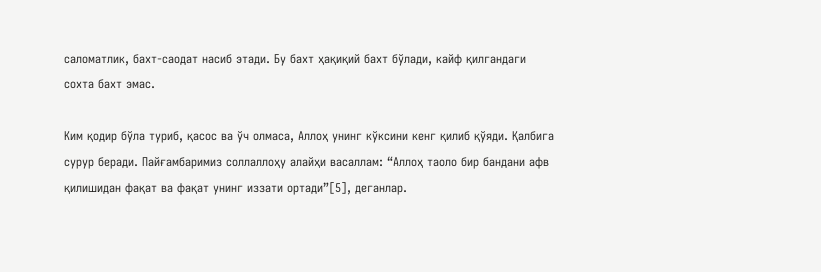саломатлик, бахт-саодат насиб этади. Бу бахт ҳақиқий бахт бўлади, кайф қилгандаги сохта бахт эмас.

Ким қодир бўла туриб, қасос ва ўч олмаса, Аллоҳ унинг кўксини кенг қилиб қўяди. Қалбига сурур беради. Пайғамбаримиз соллаллоҳу алайҳи васаллам: “Аллоҳ таоло бир бандани афв қилишидан фақат ва фақат унинг иззати ортади”[5], деганлар.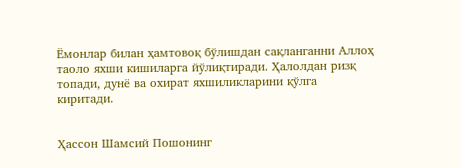Ёмонлар билан ҳамтовоқ бўлишдан сақланганни Аллоҳ таоло яхши кишиларга йўлиқтиради. Ҳалолдан ризқ топади, дунё ва охират яхшиликларини қўлга киритади.


Ҳассон Шамсий Пошонинг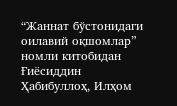“Жаннат бўстонидаги оилавий оқшомлар” номли китобидан
Ғиёсиддин Ҳабибуллоҳ, Илҳом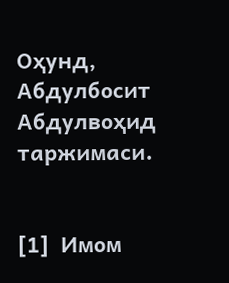Оҳунд, Абдулбосит Абдулвоҳид таржимаси.


[1]  Имом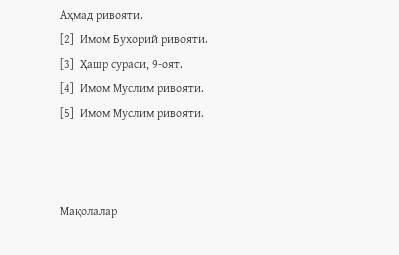Аҳмад ривояти.
[2]  Имом Бухорий ривояти.
[3]  Ҳашр сураси, 9-оят.
[4]  Имом Муслим ривояти.
[5]  Имом Муслим ривояти.



Мақолалар